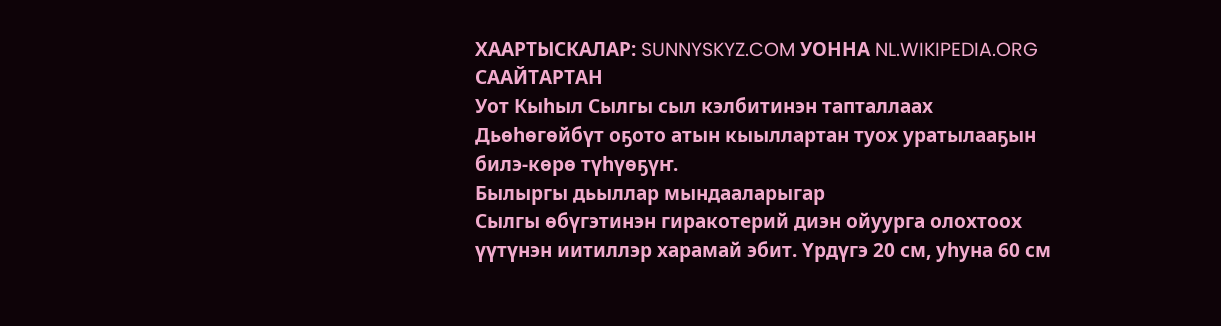ХААРТЫСКАЛАР: SUNNYSKYZ.COM УОННА NL.WIKIPEDIA.ORG СААЙТАРТАН
Уот Кыһыл Сылгы сыл кэлбитинэн тапталлаах Дьөһөгөйбүт оҕото атын кыыллартан туох уратылааҕын билэ-көрө түһүөҕүҥ.
Былыргы дьыллар мындааларыгар
Сылгы өбүгэтинэн гиракотерий диэн ойуурга олохтоох үүтүнэн иитиллэр харамай эбит. Үрдүгэ 20 см, уһуна 60 см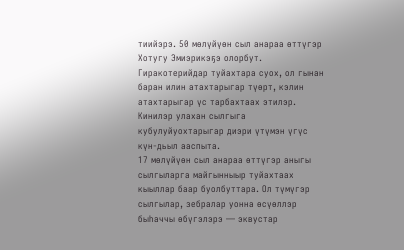тиийэрэ. 50 мөлүйүөн сыл анараа өттүгэр Хотугу Эмиэрикэҕэ олорбут. Гиракотерийдар туйахтара суох, ол гынан баран илин атахтарыгар түөрт, кэлин атахтарыгар үс тарбахтаах этилэр. Кинилэр улахан сылгыга кубулуйуохтарыгар диэри үтүмэн үгүс күн-дьыл ааспыта.
17 мөлүйүөн сыл анараа өттүгэр аныгы сылгыларга майгынныыр туйахтаах кыыллар баар буолбуттара. Ол түмүгэр сылгылар, зебралар уонна өсүөллэр быһаччы өбүгэлэрэ — эквустар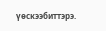үөскээбиттэрэ.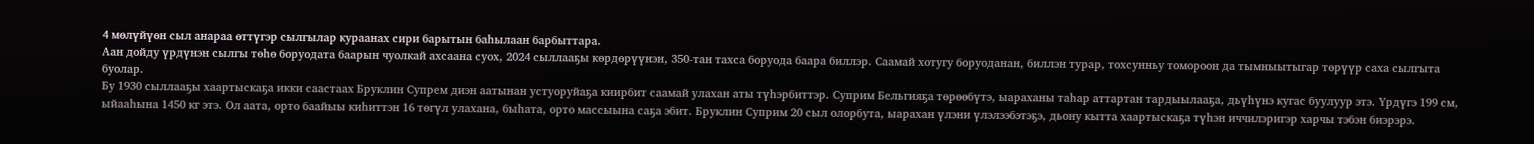4 мөлүйүөн сыл анараа өттүгэр сылгылар кураанах сири барытын баһылаан барбыттара.
Аан дойду үрдүнэн сылгы төһө боруодата баарын чуолкай ахсаана суох, 2024 сыллааҕы көрдөрүүнэн, 350‑тан тахса боруода баара биллэр. Саамай хотугу боруоданан, биллэн турар, тохсунньу томороон да тымныытыгар төрүүр саха сылгыта буолар.
Бу 1930 сыллааҕы хаартыскаҕа икки саастаах Бруклин Супрем диэн аатынан устуоруйаҕа киирбит саамай улахан аты түһэрбиттэр. Суприм Бельгияҕа төрөөбүтэ, ыараханы таһар аттартан тардыылааҕа, дьүһүнэ кугас буулуур этэ. Үрдүгэ 199 см, ыйааһына 1450 кг этэ. Ол аата, орто баайыы киһиттэн 16 төгүл улахана, быһата, орто массыына саҕа эбит. Бруклин Суприм 20 сыл олорбута, ыарахан үлэни үлэлээбэтэҕэ, дьону кытта хаартыскаҕа түһэн иччилэригэр харчы тэбэн биэрэрэ.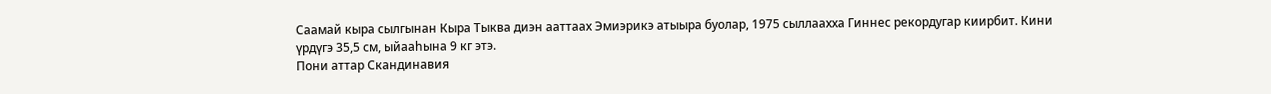Саамай кыра сылгынан Кыра Тыква диэн ааттаах Эмиэрикэ атыыра буолар, 1975 сыллаахха Гиннес рекордугар киирбит. Кини үрдүгэ 35,5 см, ыйааһына 9 кг этэ.
Пони аттар Скандинавия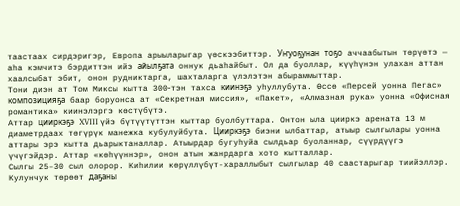таастаах сирдэригэр, Европа арыыларыгар үөскээбиттэр. Уҥуоҕунан тоҕо аччаабытын төрүөтэ — аһа кэмчитэ бэрдиттэн ийэ айылҕата оннук дьаһайбыт. Ол да буоллар, күүһүнэн улахан аттан хаалсыбат эбит, онон рудниктарга, шахталарга үлэлэтэн абыраммыттар.
Тони диэн ат Том Миксы кытта 300‑тэн тахса киинэҕэ уһуллубута. Өссө «Персей уонна Пегас» композицияҕа баар боруонса ат «Секретная миссия», «Пакет», «Алмазная рука» уонна «Офисная романтика» киинэлэргэ көстүбүтэ.
Аттар цииркэҕэ XVIII үйэ бүтүүтүттэн кыттар буолбуттара. Онтон ыла цииркэ арената 13 м диаметрдаах төгүрүк манежка кубулуйбута. Цииркэҕэ биэни ылбаттар, атыыр сылгылары уонна аттары эрэ кытта дьарыктаналлар. Атыырдар бугуһуйа сылдьар буоланнар, сүүрдүүгэ үчүгэйдэр. Аттар «көһүүннэр», онон атын жанрдарга хото кытталлар.
Сылгы 25–30 сыл олорор. Киһилии көрүллүбүт-хараллыбыт сылгылар 40 саастарыгар тиийэллэр. Кулунчук төрөөт даҕаны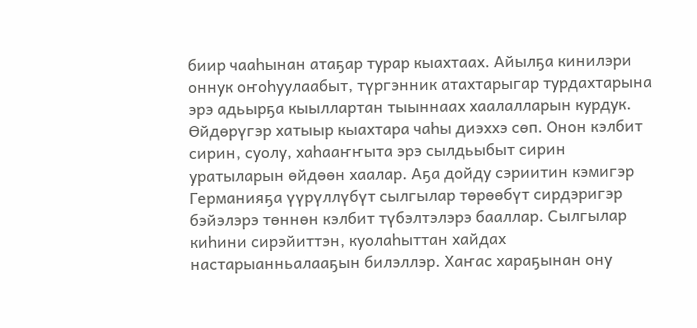биир чааһынан атаҕар турар кыахтаах. Айылҕа кинилэри оннук оҥоһуулаабыт, түргэнник атахтарыгар турдахтарына эрэ адьырҕа кыыллартан тыыннаах хаалалларын курдук.
Өйдөрүгэр хатыыр кыахтара чаһы диэххэ сөп. Онон кэлбит сирин, суолу, хаһааҥҥыта эрэ сылдьыбыт сирин уратыларын өйдөөн хаалар. Аҕа дойду сэриитин кэмигэр Германияҕа үүрүллүбүт сылгылар төрөөбүт сирдэригэр бэйэлэрэ төннөн кэлбит түбэлтэлэрэ бааллар. Сылгылар киһини сирэйиттэн, куолаһыттан хайдах настарыанньалааҕын билэллэр. Хаҥас хараҕынан ону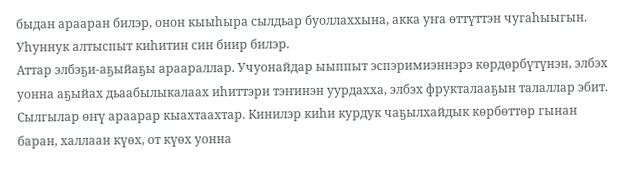быдан арааран билэр, онон кыыһыра сылдьар буоллаххына, акка уҥа өттүттэн чугаһыыгын. Уһуннук алтыспыт киһитин син биир билэр.
Аттар элбэҕи-аҕыйаҕы араараллар. Учуонайдар ыыппыт эспэримиэннэрэ көрдөрбүтүнэн, элбэх уонна аҕыйах дьаабылыкалаах иһиттэри тэҥинэн уурдахха, элбэх фрукталааҕын талаллар эбит. Сылгылар өҥү араарар кыахтаахтар. Кинилэр киһи курдук чаҕылхайдык көрбөттөр гынан баран, халлаан күөх, от күөх уонна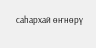саһархай өҥнөрү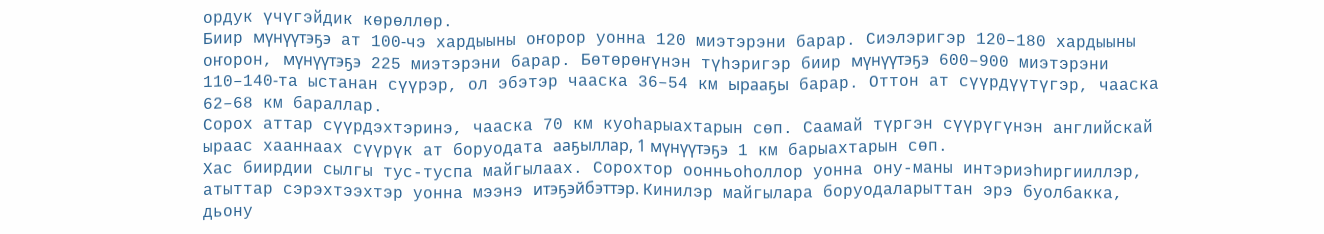ордук үчүгэйдик көрөллөр.
Биир мүнүүтэҕэ ат 100‑чэ хардыыны оҥорор уонна 120 миэтэрэни барар. Сиэлэригэр 120–180 хардыыны оҥорон, мүнүүтэҕэ 225 миэтэрэни барар. Бөтөрөҥүнэн түһэригэр биир мүнүүтэҕэ 600–900 миэтэрэни 110–140‑та ыстанан сүүрэр, ол эбэтэр чааска 36–54 км ырааҕы барар. Оттон ат сүүрдүүтүгэр, чааска 62–68 км бараллар.
Сорох аттар сүүрдэхтэринэ, чааска 70 км куоһарыахтарын сөп. Саамай түргэн сүүрүгүнэн английскай ыраас хааннаах сүүрүк ат боруодата ааҕыллар, 1 мүнүүтэҕэ 1 км барыахтарын сөп.
Хас биирдии сылгы тус-туспа майгылаах. Сорохтор оонньоһоллор уонна ону-маны интэриэһиргииллэр, атыттар сэрэхтээхтэр уонна мээнэ итэҕэйбэттэр. Кинилэр майгылара боруодаларыттан эрэ буолбакка, дьону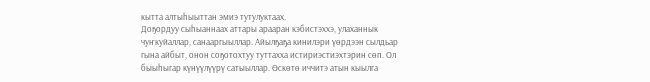кытта алтыһыыттан эмиэ тутулуктаах.
Доҕордуу сыһыаннаах аттары арааран кэбистэххэ, улаханнык чуҥкуйаллар, санааргыыллар. Айылҕаҕа кинилэри үөрдээн сылдьар гына айбыт, онон соҕотохтуу туттахха истириэстиэхтэрин сөп. Ол быыһыгар күнүүлүүрү сатыыллар. Өскөтө иччитэ атын кыылга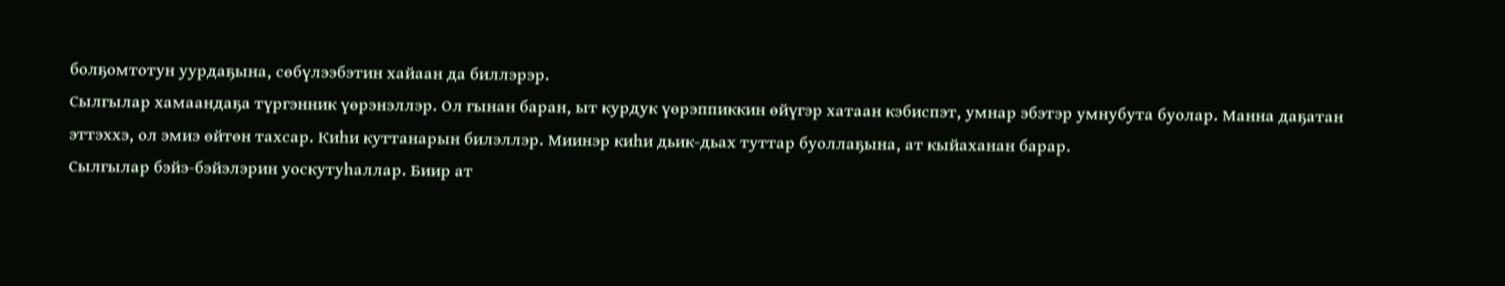болҕомтотун уурдаҕына, сөбүлээбэтин хайаан да биллэрэр.
Сылгылар хамаандаҕа түргэнник үөрэнэллэр. Ол гынан баран, ыт курдук үөрэппиккин өйүгэр хатаан кэбиспэт, умнар эбэтэр умнубута буолар. Манна даҕатан эттэххэ, ол эмиэ өйтөн тахсар. Киһи куттанарын билэллэр. Миинэр киһи дьик-дьах туттар буоллаҕына, ат кыйаханан барар.
Сылгылар бэйэ-бэйэлэрин уоскутуһаллар. Биир ат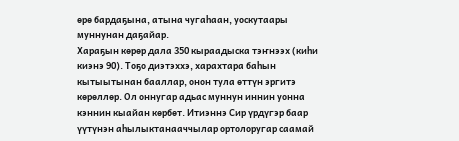өрө бардаҕына, атына чугаһаан, уоскутаары муннунан даҕайар.
Хараҕын көрөр дала 350 кыраадыска тэҥнээх (киһи киэнэ 90). Тоҕо диэтэххэ, харахтара баһын кытыытынан бааллар, онон тула өттүн эргитэ көрөллөр. Ол оннугар адьас муннун иннин уонна кэннин кыайан көрбөт. Итиэннэ Сир үрдүгэр баар үүтүнэн аһылыктанааччылар ортолоругар саамай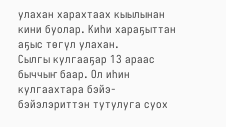улахан харахтаах кыылынан кини буолар. Киһи хараҕыттан аҕыс төгүл улахан.
Сылгы кулгааҕар 13 араас быччыҥ баар. Ол иһин кулгаахтара бэйэ-бэйэлэриттэн тутулуга суох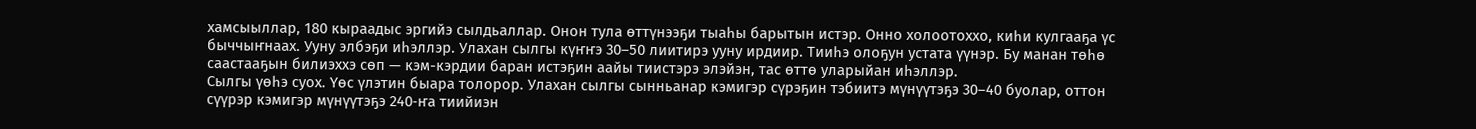хамсыыллар, 180 кыраадыс эргийэ сылдьаллар. Онон тула өттүнээҕи тыаһы барытын истэр. Онно холоотоххо, киһи кулгааҕа үс быччыҥнаах. Ууну элбэҕи иһэллэр. Улахан сылгы күҥҥэ 30–50 лиитирэ ууну ирдиир. Тииһэ олоҕун устата үүнэр. Бу манан төһө саастааҕын билиэххэ сөп — кэм-кэрдии баран истэҕин аайы тиистэрэ элэйэн, тас өттө уларыйан иһэллэр.
Сылгы үөһэ суох. Үөс үлэтин быара толорор. Улахан сылгы сынньанар кэмигэр сүрэҕин тэбиитэ мүнүүтэҕэ 30–40 буолар, оттон сүүрэр кэмигэр мүнүүтэҕэ 240‑ҥа тиийиэн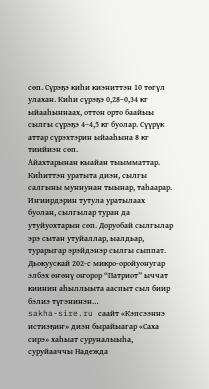сөп. Сүрэҕэ киһи киэниттэн 10 төгүл улахан. Киһи сүрэҕэ 0,28–0,34 кг ыйааһыннаах, оттон орто баайыы сылгы сүрэҕэ 4–4,5 кг буолар. Сүүрүк аттар сүрэхтэрин ыйааһына 8 кг тиийиэн сөп.
Айахтарынан кыайан тыымматтар. Киһиттэн уратыта диэн, сылгы салгыны муннунан тыынар, таһаарар. Иҥиирдэрин тутула уратылаах буолан, сылгылар туран да утуйуохтарын сөп. Доруобай сылгылар эрэ сытан утуйаллар, ыалдьар, турарыгар эрэйдэнэр сылгы сыппат.
Дьокуускай 202‑с микро-оройуонугар элбэх өҥөнү оҥорор “Патриот” ыччат киинин аһыллыыта ааспыт сыл биир бэлиэ түгэнинэн…
sakha-sire.ru саайт «Кэпсээннэ истиэҕиҥ» диэн бырайыагар «Саха сирэ» хаһыат суруналыыһа, суруйааччы Надежда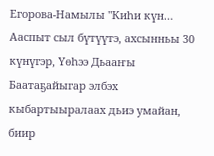Егорова-Намылы "Киһи күн…
Ааспыт сыл бүтүүтэ, ахсынньы 30 күнүгэр, Үөһээ Дьааҥы Баатаҕайыгар элбэх кыбартыыралаах дьиэ умайан, биир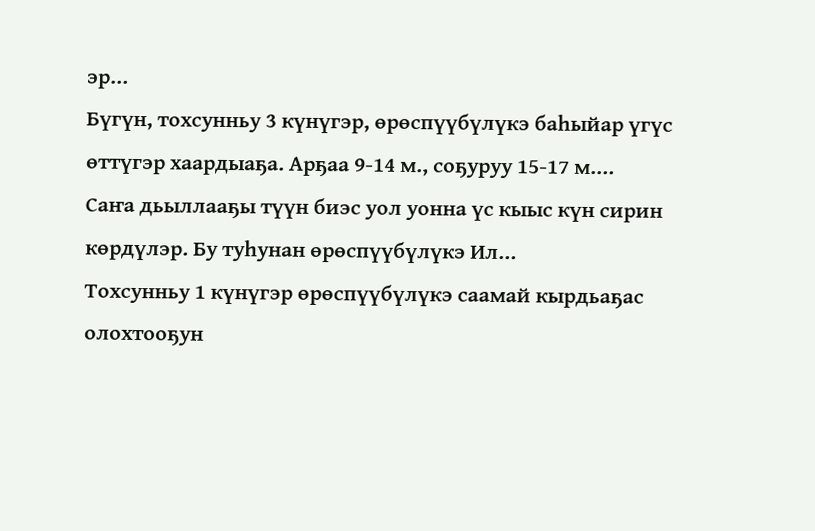эр…
Бүгүн, тохсунньу 3 күнүгэр, өрөспүүбүлүкэ баһыйар үгүс өттүгэр хаардыаҕа. Арҕаа 9-14 м., соҕуруу 15-17 м.…
Саҥа дьыллааҕы түүн биэс уол уонна үс кыыс күн сирин көрдүлэр. Бу туһунан өрөспүүбүлүкэ Ил…
Тохсунньу 1 күнүгэр өрөспүүбүлүкэ саамай кырдьаҕас олохтооҕун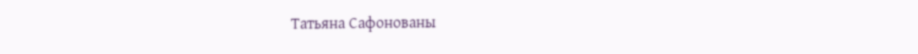Татьяна Сафонованы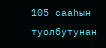105 сааһын туолбутунан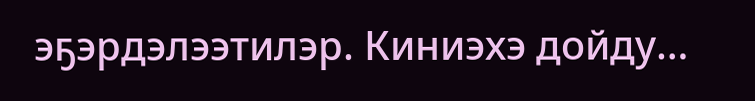эҕэрдэлээтилэр. Киниэхэ дойду…